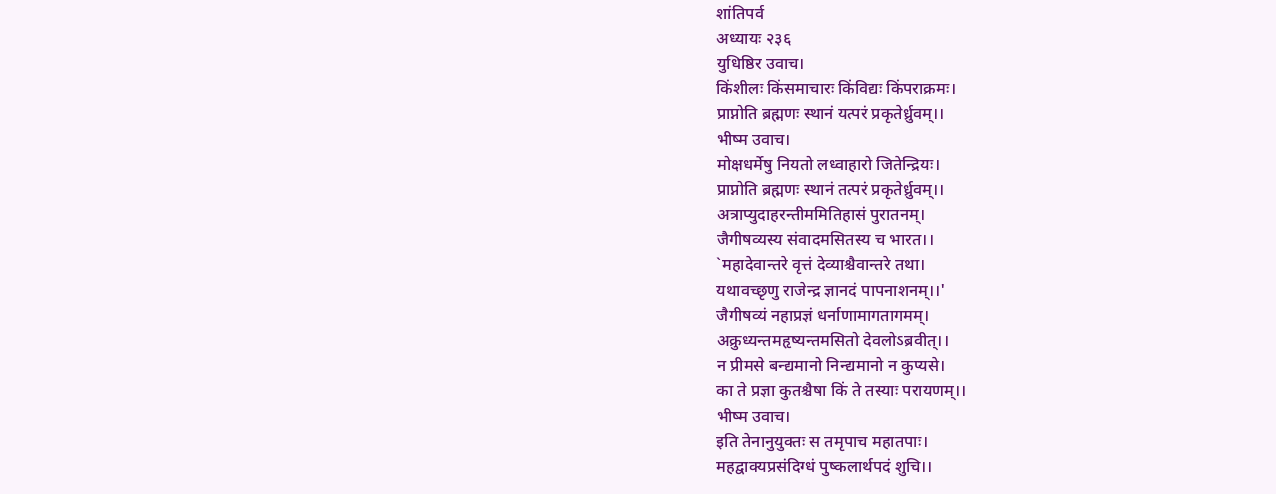शांतिपर्व
अध्यायः २३६
युधिष्ठिर उवाच।
किंशीलः किंसमाचारः किंविद्यः किंपराक्रमः।
प्राप्नोति ब्रह्मणः स्थानं यत्परं प्रकृतेर्ध्रुवम्।।
भीष्म उवाच।
मोक्षधर्मेषु नियतो लध्वाहारो जितेन्द्रियः।
प्राप्नोति ब्रह्मणः स्थानं तत्परं प्रकृतेर्ध्रुवम्।।
अत्राप्युदाहरन्तीममितिहासं पुरातनम्।
जैगीषव्यस्य संवादमसितस्य च भारत।।
`महादेवान्तरे वृत्तं देव्याश्चैवान्तरे तथा।
यथावच्छृणु राजेन्द्र ज्ञानदं पापनाशनम्।।'
जैगीषव्यं नहाप्रज्ञं धर्नाणामागतागमम्।
अक्रुध्यन्तमहृष्यन्तमसितो देवलोऽब्रवीत्।।
न प्रीमसे बन्द्यमानो निन्द्यमानो न कुप्यसे।
का ते प्रज्ञा कुतश्चैषा किं ते तस्याः परायणम्।।
भीष्म उवाच।
इति तेनानुयुक्तः स तमृपाच महातपाः।
महद्वाक्यप्रसंदिग्धं पुष्कलार्थपदं शुचि।।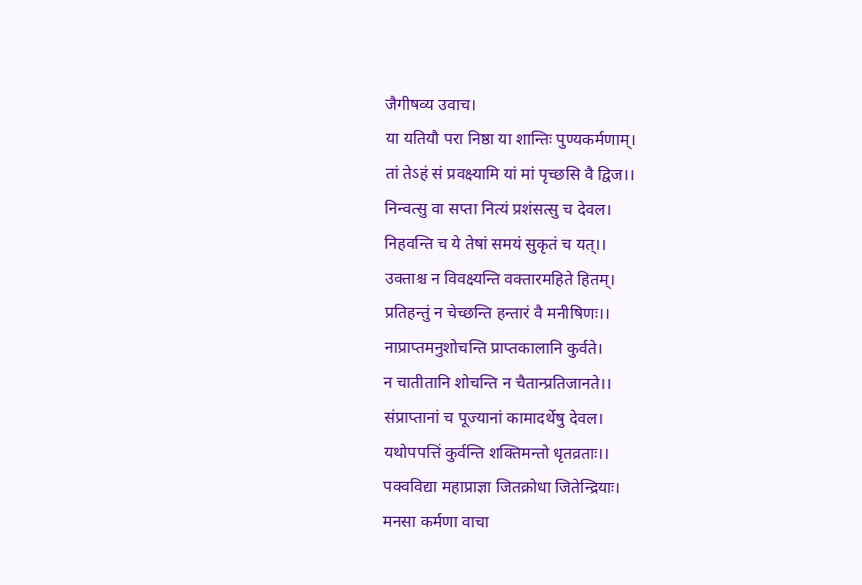जैगीषव्य उवाच।
या यतियौ परा निष्ठा या शान्तिः पुण्यकर्मणाम्।
तां तेऽहं सं प्रवक्ष्यामि यां मां पृच्छसि वै द्विज।।
निन्वत्सु वा सप्ता नित्यं प्रशंसत्सु च देवल।
निहवन्ति च ये तेषां समयं सुकृतं च यत्।।
उक्ताश्च न विवक्ष्यन्ति वक्तारमहिते हितम्।
प्रतिहन्तुं न चेच्छन्ति हन्तारं वै मनीषिणः।।
नाप्राप्तमनुशोचन्ति प्राप्तकालानि कुर्वते।
न चातीतानि शोचन्ति न चैतान्प्रतिजानते।।
संप्राप्तानां च पूज्यानां कामादर्थेषु देवल।
यथोपपत्तिं कुर्वन्ति शक्तिमन्तो धृतव्रताः।।
पक्वविद्या महाप्राज्ञा जितक्रोधा जितेन्द्रियाः।
मनसा कर्मणा वाचा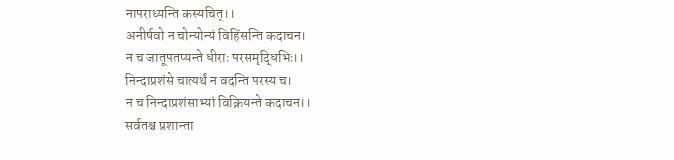नापराध्यन्ति कस्यचित्।।
अनीर्षवो न चोन्योन्यं विहिंसन्ति कदाचन।
न च जातूपतप्यन्ते धीराः परसमृद्धिभिः।।
निन्दाप्रशंसे चात्यर्थं न वदन्ति परस्य च।
न च निन्दाप्रशंसाभ्यां विक्रियन्ते कदाचन।।
सर्वतश्च प्रशान्ता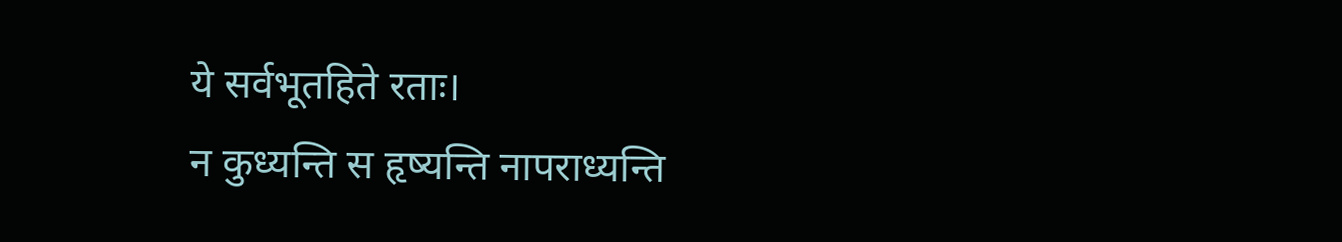ये सर्वभूतहिते रताः।
न कुध्यन्ति स हृष्यन्ति नापराध्यन्ति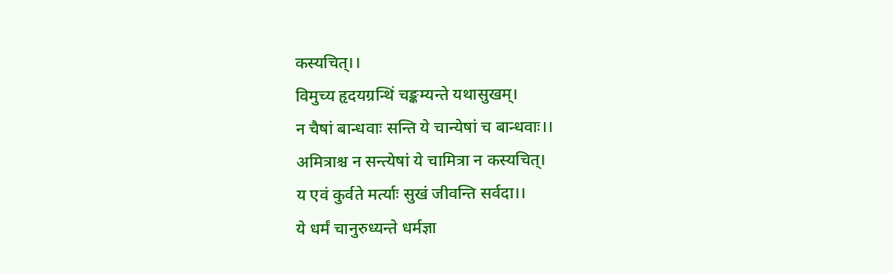कस्यचित्।।
विमुच्य हृदयग्रन्थिं चङ्कम्यन्ते यथासुखम्।
न चैषां बान्धवाः सन्ति ये चान्येषां च बान्धवाः।।
अमित्राश्च न सन्त्येषां ये चामित्रा न कस्यचित्।
य एवं कुर्वते मर्त्याः सुखं जीवन्ति सर्वदा।।
ये धर्मं चानुरुध्यन्ते धर्मज्ञा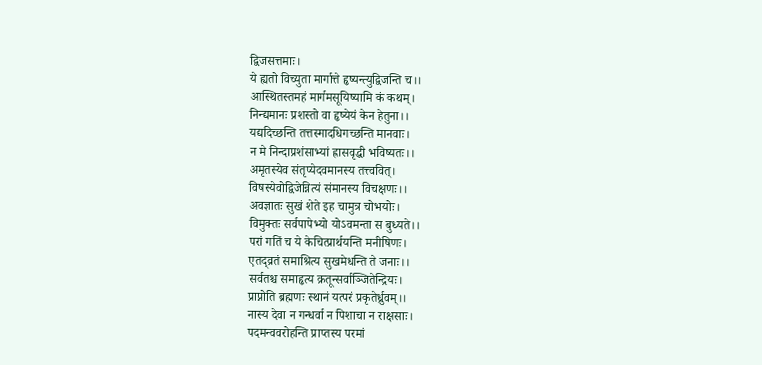द्विजसत्तमाः।
ये ह्यतो विच्युता मार्गात्ते हृष्यन्त्युद्विजन्ति च।।
आस्थितस्तमहं मार्गमसूयिष्यामि कं कथम्।
निन्द्यमानः प्रशस्तो वा हृष्येयं केन हेतुना।।
यद्यदिच्छन्ति तत्तस्मादधिगच्छन्ति मानवाः।
न मे निन्दाप्रशंसाभ्यां ह्रासवृद्धी भविष्यतः।।
अमृतस्येव संतृप्येदवमानस्य तत्त्ववित्।
विषस्येवोद्विजेन्नित्यं संमानस्य विचक्षणः।।
अवज्ञातः सुखं शेते इह चामुत्र चोभयोः।
विमुक्तः सर्वपापेभ्यो योऽवमन्ता स बुध्यते।।
परां गतिं च ये केचित्प्रार्थयन्ति मनीषिणः।
एतद्व्रतं समाश्रित्य सुखमेधन्ति ते जनाः।।
सर्वतश्च समाहृत्य क्रतून्सर्वाञ्जितेन्द्रियः।
प्राप्नोति ब्रह्मणः स्थानं यत्परं प्रकृतेर्ध्रुवम्।।
नास्य देवा न गन्धर्वा न पिशाचा न राक्षसाः।
पदमन्ववरोहन्ति प्राप्तस्य परमां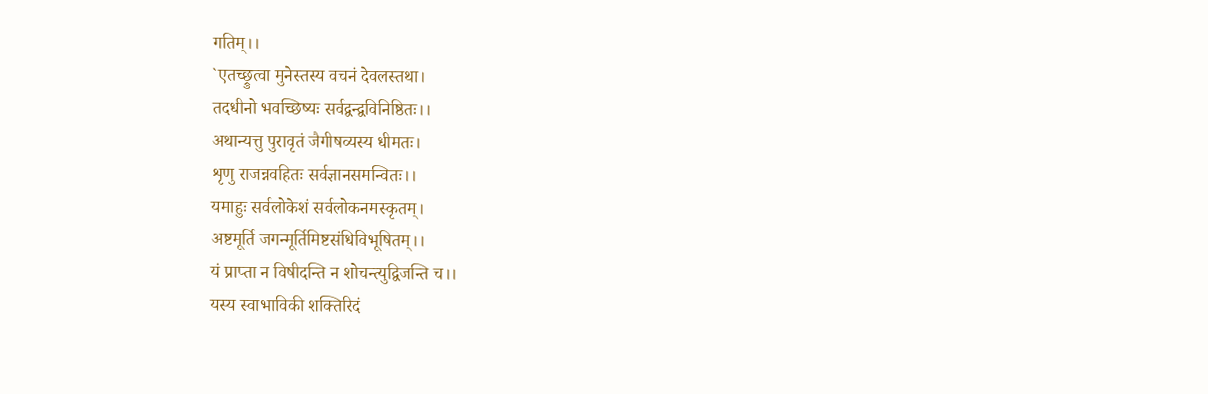गतिम्।।
`एतच्छ्रुत्वा मुनेस्तस्य वचनं देवलस्तथा।
तदधीनो भवच्छिष्यः सर्वद्वन्द्वविनिष्ठितः।।
अथान्यत्तु पुरावृतं जैगीषव्यस्य धीमतः।
शृणु राजन्नवहितः सर्वज्ञानसमन्वितः।।
यमाहुः सर्वलोकेशं सर्वलोकनमस्कृतम्।
अष्टमूर्ति जगन्मूर्तिमिष्टसंधिविभूषितम्।।
यं प्राप्ता न विषीदन्ति न शोचन्त्युद्विजन्ति च।।
यस्य स्वाभाविकी शक्तिरिदं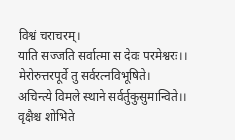विश्वं चराचरम्।
याति सज्जति सर्वात्मा स देवः परमेश्वरः।।
मेरोरुत्तरपूर्वे तु सर्वरत्नविभूषिते।
अचिन्त्ये विमले स्थाने सर्वर्तुकुसुमान्विते।।
वृक्षैश्च शोभिते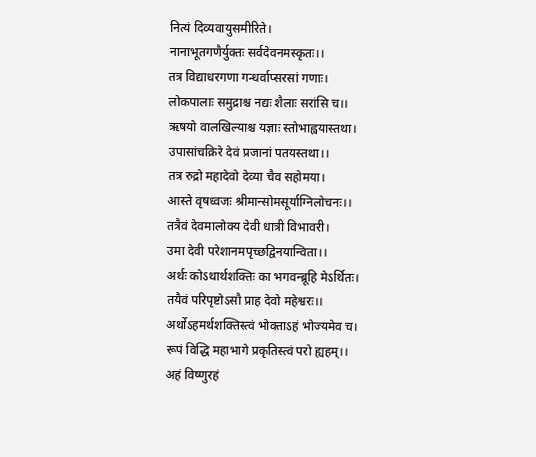नित्यं दिव्यवायुसमीरिते।
नानाभूतगणैर्युक्तः सर्वदेवनमस्कृतः।।
तत्र विद्याधरगणा गन्धर्वाप्सरसां गणाः।
लोकपालाः समुद्राश्च नद्यः शैलाः सरांसि च।।
ऋषयो वालखिल्याश्च यज्ञाः स्तोभाह्वयास्तथा।
उपासांचक्रिरे देवं प्रजानां पतयस्तथा।।
तत्र रुद्रो महादेवो देव्या चैव सहोमया।
आस्ते वृषध्वजः श्रीमान्सोमसूर्याग्निलोचनः।।
तत्रैवं देवमालोक्य देवी धात्री विभावरी।
उमा देवी परेशानमपृच्छद्विनयान्विता।।
अर्थः कोऽथार्थशक्तिः का भगवन्ब्रूहि मेऽर्थितः।
तयैवं परिपृष्टोऽसौ प्राह देवो महेश्वरः।।
अर्थोऽहमर्थशक्तिस्त्वं भोक्ताऽहं भोज्यमेव च।
रूपं विद्धि महाभागे प्रकृतिस्त्वं परो ह्यहम्।।
अहं विष्णुरहं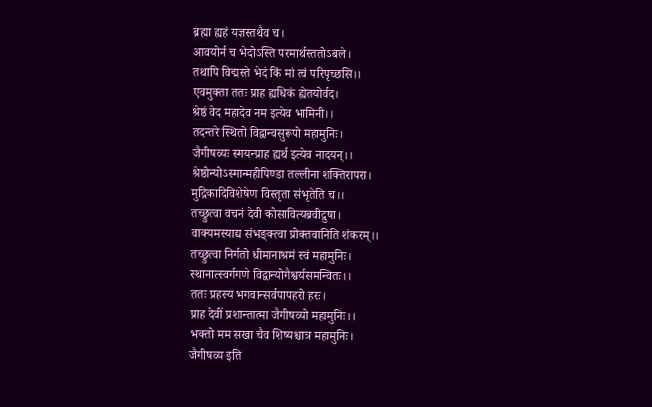ब्रह्मा ह्यहं यज्ञस्तथैव च।
आवयोर्न च भेदोऽस्ति परमार्थस्ततोऽबले।
तथापि विद्मस्ते भेदं किं मां त्वं परिपृच्छसि।।
एवमुक्ता ततः प्राह ह्यधिकं ह्येतयोर्वद।
श्रेष्ठं वेद महादेव नम इत्येव भामिनी।।
तदन्तरे स्थितो विद्वान्वसुरूपो महामुनिः।
जैगीषव्यः स्मयन्प्राह ह्यर्थ इत्येव नादयन्।।
श्रेष्ठोन्योऽस्मान्महीपिण्डा तल्लीना शक्तिरापरा।
मुद्रिकादिविशेषेण विस्तृता संभृतेति च।।
तच्छ्रुत्वा वचनं देवी कोसावित्यब्रवीद्रुषा।
वाक्यमस्याद्य संभङ्क्त्वा प्रोक्तवानिति शंकरम्।।
तच्छ्रुत्वा निर्गतो धीमानाश्रमं स्वं महामुनिः।
स्थानात्स्वर्गगणे विद्वान्योगैश्वर्यसमन्वितः।।
ततः प्रहस्य भगवान्सर्वपापहरो हरः।
प्राह देवीं प्रशान्तात्मा जैगीषव्यो महामुनिः।।
भक्तो मम सखा चैव शिष्यश्चात्र महामुनिः।
जैगीषव्य इति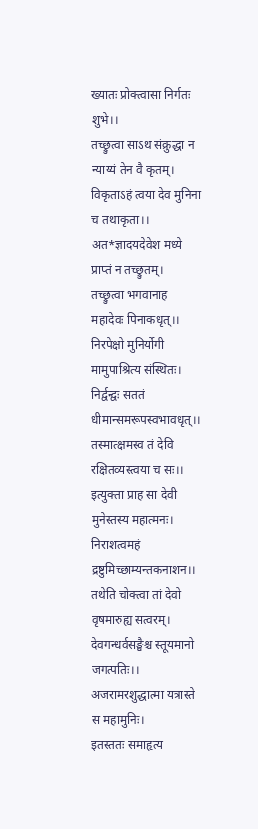ख्यातः प्रोक्त्वासा निर्गतः शुभे।।
तच्छ्रुत्वा साऽथ संक्रुद्धा न न्याय्यं तेन वै कृतम्।
विकृताऽहं त्वया देव मुनिना च तथाकृता।।
अत*ज्ञादयदेवेश मध्ये प्राप्तं न तच्छ्रुतम्।
तच्छ्रुत्वा भगवानाह महादेवः पिनाकधृत्।।
निरपेक्षो मुनिर्योगी मामुपाश्रित्य संस्थितः।
निर्द्वन्द्वः सततं धीमान्समरूपस्वभावधृत्।।
तस्मात्क्षमस्व तं देवि रक्षितव्यस्त्वया च सः।।
इत्युक्ता प्राह सा देवी मुनेस्तस्य महात्मनः।
निराशत्वमहं द्रष्टुमिच्छाम्यन्तकनाशन।।
तथेति चोक्त्वा तां देवो वृषमारुह्य सत्वरम्।
देवगन्धर्वसङ्घैश्च स्तूयमानो जगत्पतिः।।
अजरामरशुद्धात्मा यत्रास्ते स महामुनिः।
इतस्ततः समाहृत्य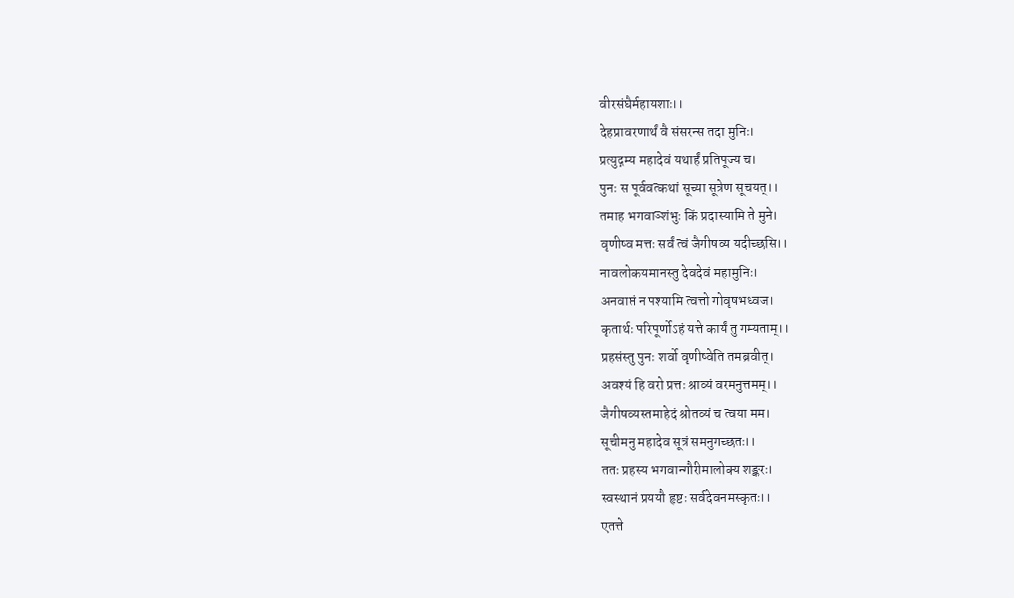वीरसंघैर्महायशाः।।
देहप्रावरणार्थं वै संसरन्स तदा मुनिः।
प्रत्युद्गम्य महादेवं यथार्हं प्रतिपूज्य च।
पुनः स पूर्ववत्कथां सूच्या सूत्रेण सूचयत्।।
तमाह भगवाञ्शंभुः किं प्रदास्यामि ते मुने।
वृणीष्व मत्तः सर्वं त्वं जैगीषव्य यदीच्छसि।।
नावलोकयमानस्तु देवदेवं महामुनिः।
अनवाप्तं न पश्यामि त्वत्तो गोवृषभध्वज।
कृतार्थः परिपूर्णोऽहं यत्ते कार्यं तु गम्यताम्।।
प्रहसंस्तु पुनः शर्वो वृणीष्वेति तमब्रवीत्।
अवश्यं हि वरो प्रत्तः श्राव्यं वरमनुत्तमम्।।
जैगीषव्यस्तमाहेदं श्रोतव्यं च त्वया मम।
सूचीमनु महादेव सूत्रं समनुगच्छतः।।
ततः प्रहस्य भगवान्गौरीमालोक्य शङ्करः।
स्वस्थानं प्रययौ हृष्टः सर्वदेवनमस्कृतः।।
एतत्ते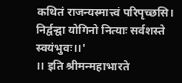कथितं राजन्यस्मात्त्वं परिपृच्छसि।
निर्द्वन्द्वा योगिनो नित्याः सर्वशस्ते स्वयंभुवः।।'
।। इति श्रीमन्महाभारते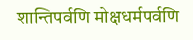शान्तिपर्वणि मोक्षधर्मपर्वणि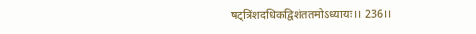षट्त्रिंशदधिकद्विशंततमोऽध्यायः।। 236।।